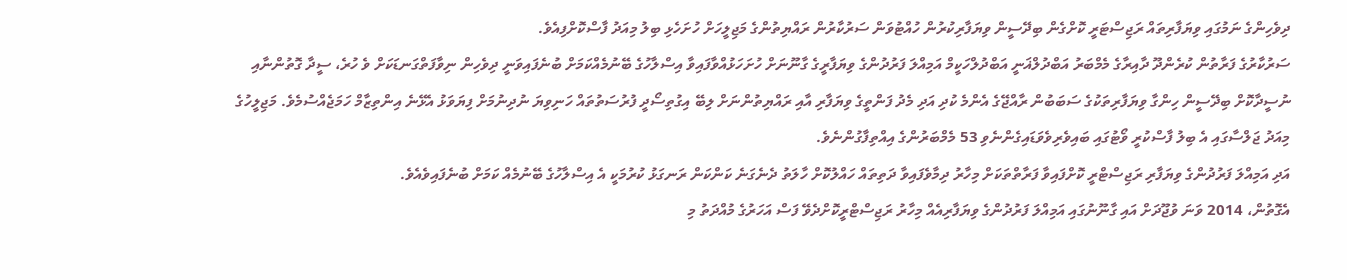ދިވެހިންގެ ނަމުގައި ވިޔަފާރިތައް ރަޖިސްޓަރީ ކޮށްގެން ބިދޭސީން ވިޔަފާރިކުރުން ހުއްޓުވަން ސަރުކާރުން ރައްޔިތުންގެ މަޖިލީހަށް ހުށަހެޅި ބިލު މިއަދު ފާސްކޮށްފިއެވެ.
ސަރުކާރުގެ ފަރާތުން ކުރެންދޫ ދާއިރާގެ މެމްބަރު އަބްދުލްޣަނީ އަބްދުލްހަކީމް އަމިއްލަ ފަރުދުންގެ ވިޔަފާރީގެ ގާނޫނަށް ހުށަހަޅުއްވާފައިވާ އިސްލާހުގެ ބޭނުމެއްކަމަށް ބުނެފައިވަނީ ދިވެހިން ނިވާފަތްގަނޑަކަށް ވެ ހުރެ، ސީދާ ގޮތުންނާއި ނުސީދާކޮށް ބިދޭސީން ހިންގާ ވިޔަފާރިތަކުގެ ސަބަބުން ރާއްޖޭގެ އެންމެ ކުދި އަދި މެދު ފަންތީގެ ވިޔަފާރި އާއި ރައްޔިތުންނަށް ލިބޭ އިގުތިސޯދީ ފުރުސަތުތައް ހަނިވިޔަ ނުދިނުމަށް ފިޔަވަޅު އެޅޭނެ އިންތިޒާމް ހަމަޖެއްސުމެވެ. މަޖިލީހުގެ މިއަދު ޖަލްސާގައި އެ ބިލު ފާސްކުރީ ވޯޓުގައި ބައިވެރިވެވަޑައިގެންނެވި 53 މެމްބަރުންގެ އިއްތިފާގުންނެވެ.
އަދި އަމިއްލަ ފަރުދުންގެ ވިޔަފާރި ރަޖިސްޓްރީ ކޮށްފައިވާ ފަރާތްތަކަށް މިހާރު ދިމާވެފައިވާ ދަތިތައް ހައްލުކޮށް ހާލަތު ދެނެގަނެ ކަންކަން ރަނގަޅު ކުރުމަކީ އެ އިސްލާހުގެ ބޭނުމެއް ކަމަށް ބުނެފައިވެއެވެ.
އެގޮތުން، 2014 ވަނަ ވުޖޫދަށް އައި ގާނޫނުގައި އަމިއްލަ ފަރުދުންގެ ވިޔަފާރިއެއް މިހާރު ރަޖިސްޓްރީކޮށްދެވޭ ފަސް އަހަރުގެ މުއްދަތު މި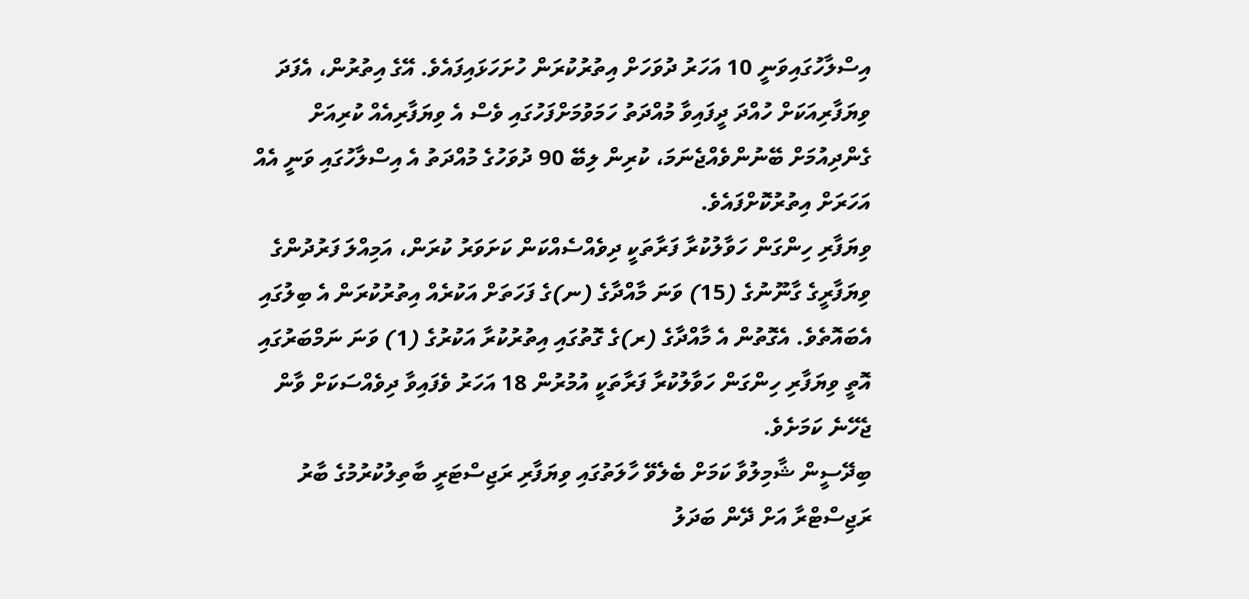އިސްލާހުގައިވަނީ 10 އަހަރު ދުވަހަށް އިތުރުކުރަން ހުށަހަޅައިފައެވެ. އޭގެ އިތުރުން، އެފަދަ ވިޔަފާރިއަކަށް ހުއްދަ ދީފައިވާ މުއްދަތު ހަމަވުމަށްފަހުގައި ވެސް އެ ވިޔަފާރިއެއް ކުރިއަށް ގެންދިއުމަށް ބޭނުންވެއްޖެނަމަ، ކުރިން ލިބޭ 90 ދުވަހުގެ މުއްދަތު އެ އިސްލާހުގައި ވަނީ އެއް އަހަރަށް އިތުރުކޮށްފައެވެ.
ވިޔަފާރި ހިންގަން ހަވާލުކުރާ ފަރާތަކީ ދިވެއްސެއްކަން ކަށަވަރު ކުރަން، އަމިއްލަ ފަރުދުންގެ ވިޔަފާރީގެ ގާނޫނުގެ (15) ވަނަ މާއްދާގެ (ނ)ގެ ފަހަތަށް އަކުރެއް އިތުރުކުރަން އެ ބިލުގައި އެބައޮތެވެ. އެގޮތުން އެ މާއްދާގެ (ރ)ގެ ގޮތުގައި އިތުރުކުރާ އަކުރުގެ (1) ވަނަ ނަމްބަރުގައި އޮތީ ވިޔަފާރި ހިންގަން ހަވާލުކުރާ ފަރާތަކީ އުމުރުން 18 އަހަރު ވެފައިވާ ދިވެއްސަކަށް ވާން ޖެހޭނެ ކަމަށެވެ.
ބިދޭސީން ޝާމިލުވާ ކަމަށް ބެލެވޭ ހާލަތުގައި ވިޔަފާރި ރަޖިސްޓަރީ ބާތިލުކުރުމުގެ ބާރު ރަޖިސްޓްރާ އަށް ދޭން ބަދަލު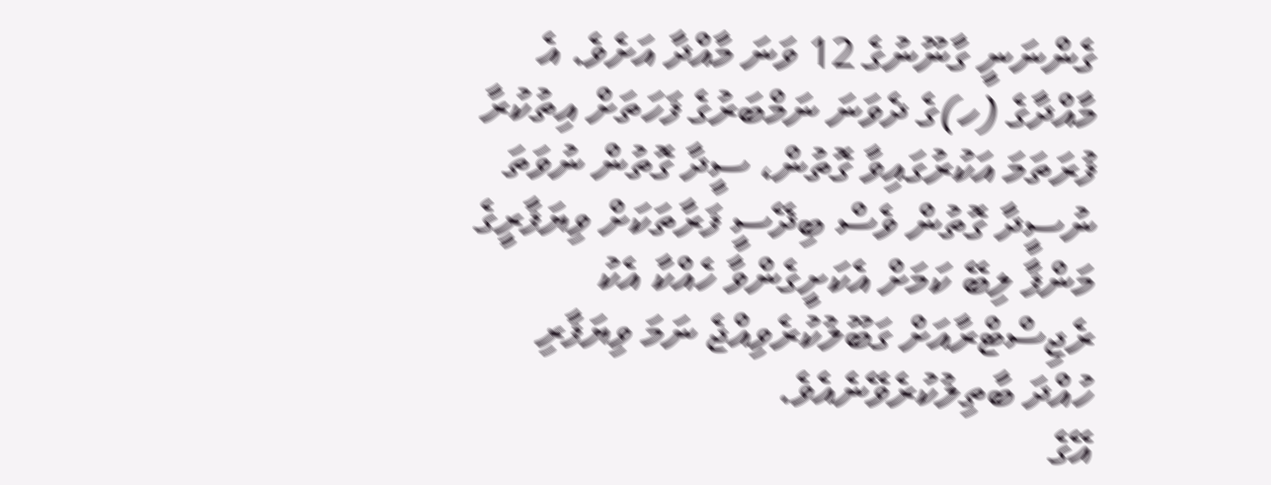ގެންނަނީ ގާނޫނުގެ 12 ވަނަ މާއްދާ އަށެވެ. އެ މާއްދާގެ (ހ)ގެ ދެވަނަ ނަމްބަރުގެ ފަހަތަށް އިތުކުރާ ފުރަތަމަ އަކުރުގައިވާ ގޮތުން، ސީދާ ގޮތުން ނުވަތަ ނުސީދާ ގޮތުން ވެސް ބިދޭސީ ފަރާތަކަށް ވިޔަފާރީގެ މަންފާ ލިބޭ ކަމަށް އެކަށީގެންވާ ހެއްކާ އެކު ރެޖިސްޓްރާއަށް ގަބޫލުކުރެވިއްޖެ ނަމަ ވިޔަފާރި ހުއްދަ ބާތިލުކުރެވޭނެއެވެ.
އޭގެ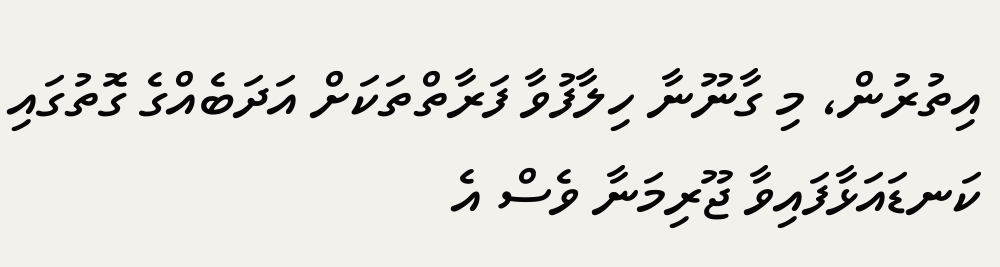އިތުރުން، މި ގާނޫނާ ހިލާފުވާ ފަރާތްތަކަށް އަދަބެއްގެ ގޮތުގައި ކަނޑައަޅާފައިވާ ޖޫރިމަނާ ވެސް އެ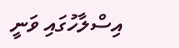އިސްލާހުގައި ވަނީ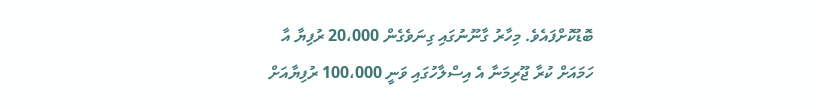ބޮޑުކޮށްފައެވެ. މިހާރު ގާނޫނުގައި ގިނަވެގެން 20،000 ރުފިޔާ އާ ހަމައަށް ކުރާ ޖޫރިމަނާ އެ އިސްލާހުގައި ވަނީ 100،000 ރުފިޔާއަށް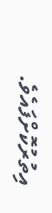އިތުރުކޮށްފައެވެ.